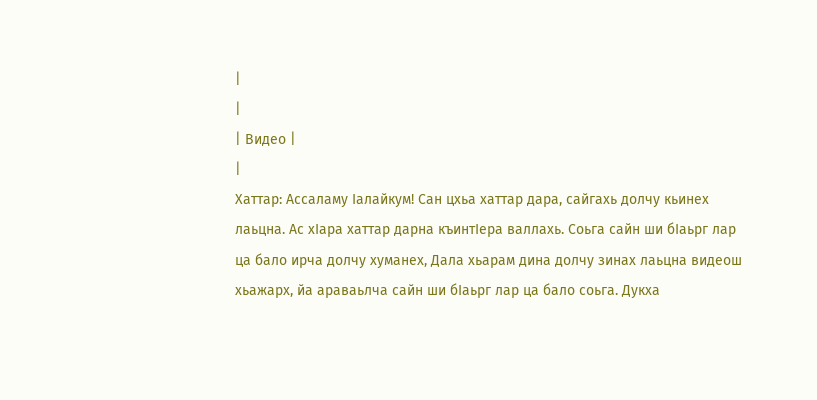|
|
| Видео |
|
Хаттар: Ассаламу Iалайкум! Сан цхьа хаттар дара, сайгахь долчу кьинех лаьцна. Ас хIара хаттар дарна къинтIера валлахь. Соьга сайн ши бIаьрг лар ца бало ирча долчу хуманех, Дала хьарам дина долчу зинах лаьцна видеош хьажарх, йа араваьлча сайн ши бIаьрг лар ца бало соьга. Дукха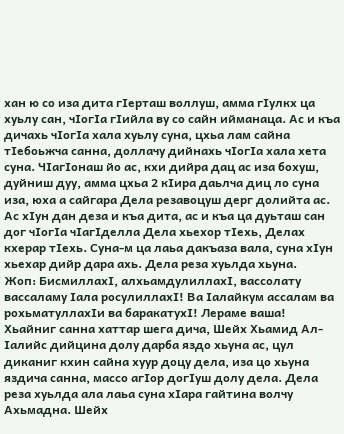хан ю со иза дита гIерташ воллуш, амма гIулкх ца хуьлу сан, чIогIа гIийла ву со сайн ийманаца. Ас и къа дичахь чIогIа хала хуьлу суна, цхьа лам сайна тIебоьжча санна, доллачу дийнахь чIогIа хала хета суна. ЧIагIонаш йо ас, кхи дийра дац ас иза бохуш, дуйниш дуу, амма цхьа 2 кIира даьлча диц ло суна иза, юха а сайгара Дела резавоцуш дерг долийта ас. Ас хIун дан деза и къа дита, ас и къа ца дуьташ сан дог чIогIа чIагIделла Дела хьехор тIехь, Делах кхерар тIехь. Суна-м ца лаьа дакъаза вала, суна хIун хьехар дийр дара ахь. Дела реза хуьлда хьуна.
Жоп: БисмиллахI, алхьамдулиллахI, вассолату вассаламу Iала росулиллахI! Ва Iалайкум ассалам ва рохьматуллахIи ва баракатухI! Лераме ваша! Хьайниг санна хаттар шега дича, Шейх Хьамид Ал-Iалийс дийцина долу дарба яздо хьуна ас, цул диканиг кхин сайна хуур доцу дела, иза цо хьуна яздича санна, массо агIор догIуш долу дела. Дела реза хуьлда ала лаьа суна хIара гайтина волчу Ахьмадна. Шейх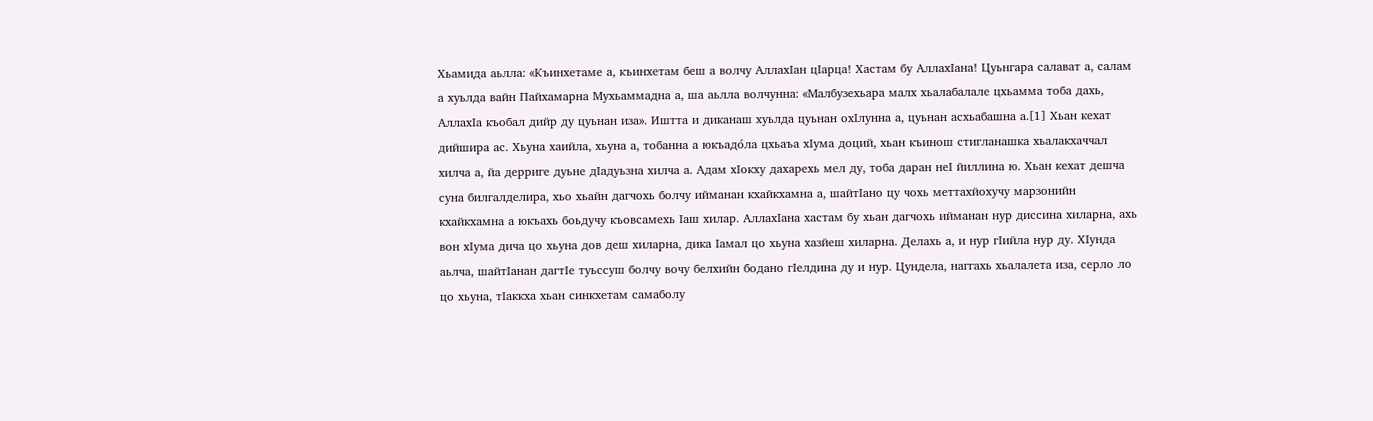Хьамида аьлла: «Къинхетаме а, къинхетам беш а волчу АллахIан цIарца! Хастам бу АллахIана! Цуьнгара салават а, салам а хуьлда вайн Пайхамарна Мухьаммадна а, ша аьлла волчунна: «Малбузехьара малх хьалабалале цхьамма тоба дахь, АллахIа къобал дийр ду цуьнан иза». Иштта и диканаш хуьлда цуьнан охIлунна а, цуьнан асхьабашна а.[1] Хьан кехат дийшира ас. Хьуна хаийла, хьуна а, тобанна а юкъадо́ла цхьаъа хIума доций, хьан къинош стигланашка хьалакхаччал хилча а, йа дерриге дуьне дIадуьзна хилча а. Адам хIокху дахарехь мел ду, тоба даран неI йиллина ю. Хьан кехат дешча суна билгалделира, хьо хьайн дагчохь болчу ийманан кхайкхамна а, шайтIано цу чохь меттахйохучу марзонийн кхайкхамна а юкъахь боьдучу къовсамехь Iаш хилар. АллахIана хастам бу хьан дагчохь ийманан нур диссина хиларна, ахь вон хIума дича цо хьуна дов деш хиларна, дика Iамал цо хьуна хазйеш хиларна. Делахь а, и нур гIийла нур ду. ХIунда аьлча, шайтIанан дагтIе туьссуш болчу вочу белхийн бодано гIелдина ду и нур. Цундела, наггахь хьалалета иза, серло ло цо хьуна, тIаккха хьан синкхетам самаболу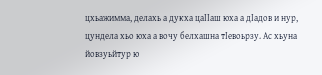цхьажимма, делахь а дукха цаIIаш юха а дIадов и нур, цундела хьо юха а вочу белхашна тIевоьрзу. Ас хьуна йовзуьйтур ю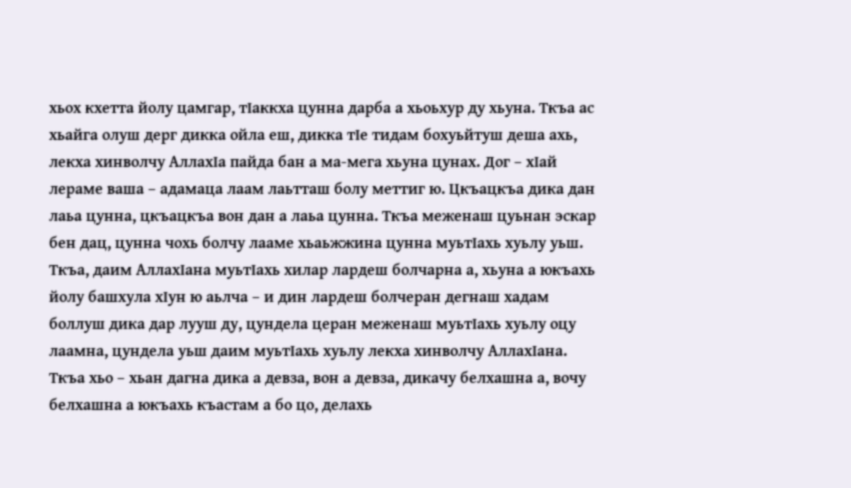хьох кхетта йолу цамгар, тIаккха цунна дарба а хьоьхур ду хьуна. Ткъа ас хьайга олуш дерг дикка ойла еш, дикка тIе тидам бохуьйтуш деша ахь, лекха хинволчу АллахIа пайда бан а ма-мега хьуна цунах. Дог – хIай лераме ваша – адамаца лаам лаьтташ болу меттиг ю. Цкъацкъа дика дан лаьа цунна, цкъацкъа вон дан а лаьа цунна. Ткъа меженаш цуьнан эскар бен дац, цунна чохь болчу лааме хьаьжжина цунна муьтIахь хуьлу уьш. Ткъа, даим АллахIана муьтIахь хилар лардеш болчарна а, хьуна а юкъахь йолу башхула хIун ю аьлча – и дин лардеш болчеран дегнаш хадам боллуш дика дар лууш ду, цундела церан меженаш муьтIахь хуьлу оцу лаамна, цундела уьш даим муьтIахь хуьлу лекха хинволчу АллахIана. Ткъа хьо – хьан дагна дика а девза, вон а девза, дикачу белхашна а, вочу белхашна а юкъахь къастам а бо цо, делахь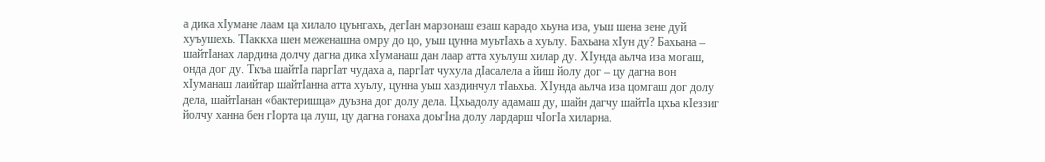а дика хIумане лаам ца хилало цуьнгахь, дегIан марзонаш езаш карадо хьуна иза, уьш шена зене дуй хуъушехь. ТIаккха шен меженашна омру до цо, уьш цунна муьтIахь а хуьлу. Бахьана хIун ду? Бахьана – шайтIанах лардина долчу дагна дика хIуманаш дан лаар атта хуьлуш хилар ду. ХIунда аьлча иза могаш, онда дог ду. Ткъа шайтIа паргIат чудаха а, паргIат чухула дIасалела а йиш йолу дог – цу дагна вон хIуманаш лаийтар шайтIанна атта хуьлу, цунна уьш хаздинчул тIаьхьа. ХIунда аьлча иза цомгаш дог долу дела, шайтIанан «бактеришца» дуьзна дог долу дела. Цхьадолу адамаш ду, шайн дагчу шайтIа цхьа кIеззиг йолчу ханна бен гIорта ца луш, цу дагна гонаха доьгIна долу лардарш чIогIа хиларна.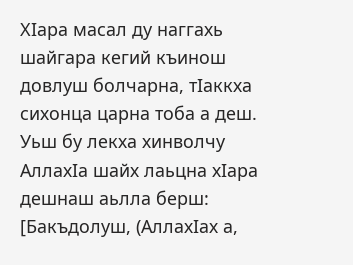ХIара масал ду наггахь шайгара кегий къинош довлуш болчарна, тIаккха сихонца царна тоба а деш. Уьш бу лекха хинволчу АллахIа шайх лаьцна хIара дешнаш аьлла берш: [Бакъдолуш, (АллахIах а,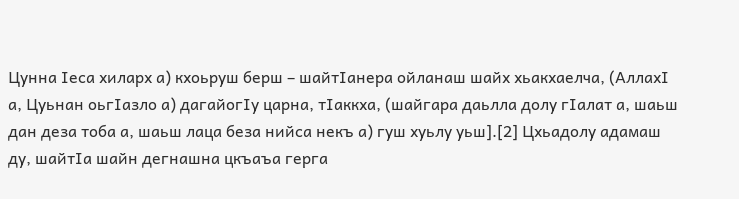Цунна Iеса хиларх а) кхоьруш берш – шайтIанера ойланаш шайх хьакхаелча, (АллахI а, Цуьнан оьгIазло а) дагайогIу царна, тIаккха, (шайгара даьлла долу гIалат а, шаьш дан деза тоба а, шаьш лаца беза нийса некъ а) гуш хуьлу уьш].[2] Цхьадолу адамаш ду, шайтIа шайн дегнашна цкъаъа герга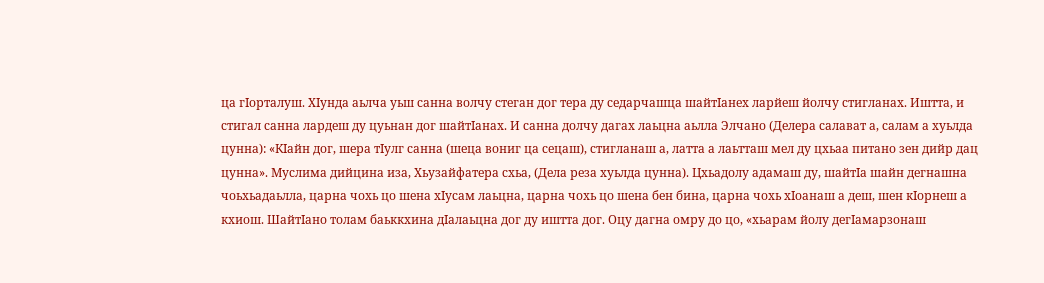ца гIорталуш. ХIунда аьлча уьш санна волчу стеган дог тера ду седарчашца шайтIанех ларйеш йолчу стигланах. Иштта, и стигал санна лардеш ду цуьнан дог шайтIанах. И санна долчу дагах лаьцна аьлла Элчано (Делера салават а, салам а хуьлда цунна): «КIайн дог, шера тIулг санна (шеца вониг ца сецаш), стигланаш а, латта а лаьтташ мел ду цхьаа питано зен дийр дац цунна». Муслима дийцина иза, Хьузайфатера схьа, (Дела реза хуьлда цунна). Цхьадолу адамаш ду, шайтIа шайн дегнашна чоьхьадаьлла, царна чохь цо шена хIусам лаьцна, царна чохь цо шена бен бина, царна чохь хIоанаш а деш, шен кIорнеш а кхиош. ШайтIано толам баьккхина дIалаьцна дог ду иштта дог. Оцу дагна омру до цо, «хьарам йолу дегIамарзонаш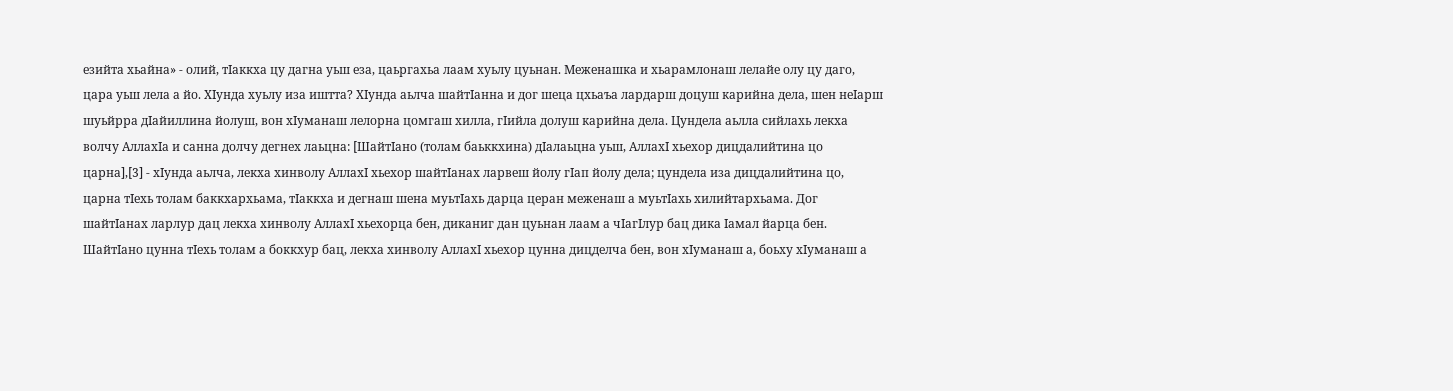езийта хьайна» - олий, тIаккха цу дагна уьш еза, цаьргахьа лаам хуьлу цуьнан. Меженашка и хьарамлонаш лелайе олу цу даго, цара уьш лела а йо. ХIунда хуьлу иза иштта? ХIунда аьлча шайтIанна и дог шеца цхьаъа лардарш доцуш карийна дела, шен неIарш шуьйрра дIайиллина йолуш, вон хIуманаш лелорна цомгаш хилла, гIийла долуш карийна дела. Цундела аьлла сийлахь лекха волчу АллахIа и санна долчу дегнех лаьцна: [ШайтIано (толам баьккхина) дIалаьцна уьш, АллахI хьехор дицдалийтина цо царна],[3] - хIунда аьлча, лекха хинволу АллахI хьехор шайтIанах ларвеш йолу гIап йолу дела; цундела иза дицдалийтина цо, царна тIехь толам баккхархьама, тIаккха и дегнаш шена муьтIахь дарца церан меженаш а муьтIахь хилийтархьама. Дог шайтIанах ларлур дац лекха хинволу АллахI хьехорца бен, диканиг дан цуьнан лаам а чIагIлур бац дика Iамал йарца бен. ШайтIано цунна тIехь толам а боккхур бац, лекха хинволу АллахI хьехор цунна дицделча бен, вон хIуманаш а, боьху хIуманаш а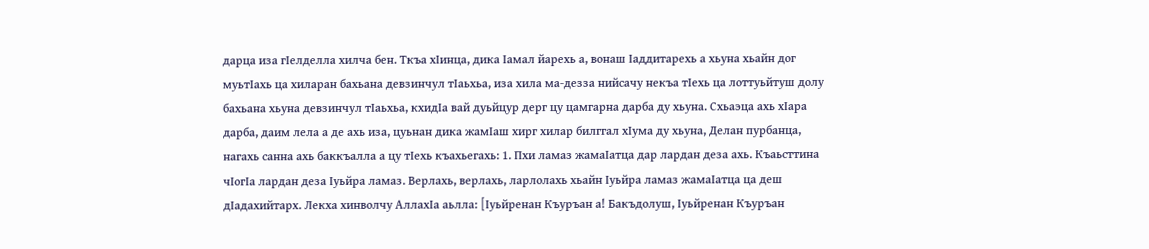дарца иза гIелделла хилча бен. Ткъа хIинца, дика Iамал йарехь а, вонаш Iаддитарехь а хьуна хьайн дог муьтIахь ца хиларан бахьана девзинчул тIаьхьа, иза хила ма-дезза нийсачу некъа тIехь ца лоттуьйтуш долу бахьана хьуна девзинчул тIаьхьа, кхидIа вай дуьйцур дерг цу цамгарна дарба ду хьуна. Схьаэца ахь хIара дарба, даим лела а де ахь иза, цуьнан дика жамIаш хирг хилар билггал хIума ду хьуна, Делан пурбанца, нагахь санна ахь баккъалла а цу тIехь къахьегахь: 1. Пхи ламаз жамаIатца дар лардан деза ахь. Къаьсттина чIогIа лардан деза Iуьйра ламаз. Верлахь, верлахь, ларлолахь хьайн Iуьйра ламаз жамаIатца ца деш дIадахийтарх. Лекха хинволчу АллахIа аьлла: [Iуьйренан Къуръан а! Бакъдолуш, Iуьйренан Къуръан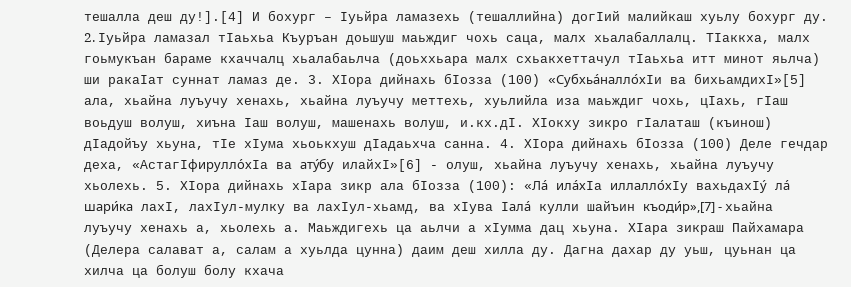тешалла деш ду!].[4] И бохург – Iуьйра ламазехь (тешаллийна) догIий малийкаш хуьлу бохург ду. 2. Iуьйра ламазал тIаьхьа Къуръан доьшуш маьждиг чохь саца, малх хьалабаллалц. ТIаккха, малх гоьмукъан бараме кхаччалц хьалабаьлча (доьххьара малх схьакхеттачул тIаьхьа итт минот яьлча) ши ракаIат суннат ламаз де. 3. ХIора дийнахь бIозза (100) «Субхьа́налло́хIи ва бихьамдихI»[5] ала, хьайна луъучу хенахь, хьайна луъучу меттехь, хуьлийла иза маьждиг чохь, цIахь, гIаш воьдуш волуш, хиъна Iаш волуш, машенахь волуш, и.кх.дI. ХIокху зикро гIалаташ (къинош) дIадойъу хьуна, тIе хIума хьоькхуш дIадаьхча санна. 4. ХIора дийнахь бIозза (100) Деле гечдар деха, «АстагIфирулло́хIа ва ату́бу илайхI»[6] - олуш, хьайна луъучу хенахь, хьайна луъучу хьолехь. 5. ХIора дийнахь хIара зикр ала бIозза (100): «Ла́ ила́хIа иллалло́хIу вахьдахIу́ ла́ шари́ка лахI, лахIул-мулку ва лахIул-хьамд, ва хIува Iала́ кулли шайъин къоди́р»,[7] - хьайна луъучу хенахь а, хьолехь а. Маьждигехь ца аьлчи а хIумма дац хьуна. ХIара зикраш Пайхамара (Делера салават а, салам а хуьлда цунна) даим деш хилла ду. Дагна дахар ду уьш, цуьнан ца хилча ца болуш болу кхача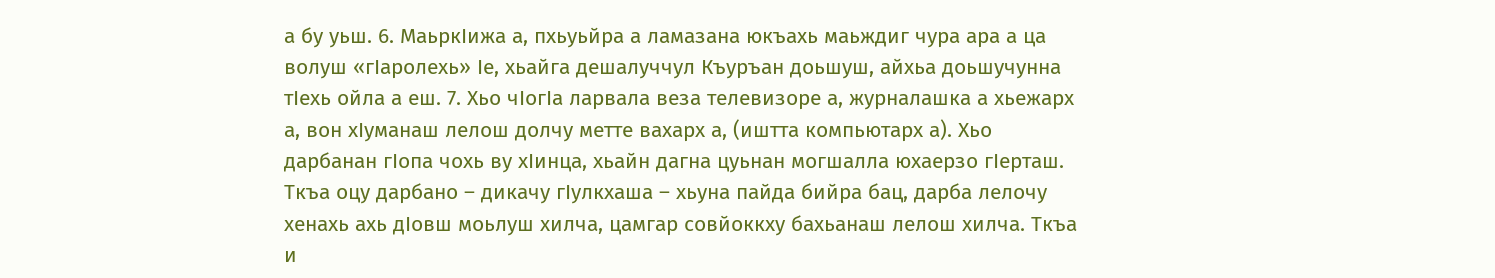а бу уьш. 6. МаьркIижа а, пхьуьйра а ламазана юкъахь маьждиг чура ара а ца волуш «гIаролехь» Iе, хьайга дешалуччул Къуръан доьшуш, айхьа доьшучунна тIехь ойла а еш. 7. Хьо чIогIа ларвала веза телевизоре а, журналашка а хьежарх а, вон хIуманаш лелош долчу метте вахарх а, (иштта компьютарх а). Хьо дарбанан гIопа чохь ву хIинца, хьайн дагна цуьнан могшалла юхаерзо гIерташ. Ткъа оцу дарбано – дикачу гIулкхаша – хьуна пайда бийра бац, дарба лелочу хенахь ахь дIовш моьлуш хилча, цамгар совйоккху бахьанаш лелош хилча. Ткъа и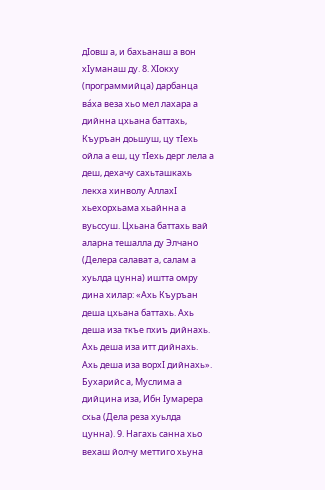дIовш а, и бахьанаш а вон хIуманаш ду. 8. ХIокху (программийца) дарбанца ва́ха веза хьо мел лахара а дийнна цхьана баттахь, Къуръан доьшуш, цу тIехь ойла а еш, цу тIехь дерг лела а деш, дехачу сахьташкахь лекха хинволу АллахI хьехорхьама хьайнна а вуьссуш. Цхьана баттахь вай аларна тешалла ду Элчано (Делера салават а, салам а хуьлда цунна) иштта омру дина хилар: «Ахь Къуръан деша цхьана баттахь. Ахь деша иза ткъе пхиъ дийнахь. Ахь деша иза итт дийнахь. Ахь деша иза ворхI дийнахь». Бухарийс а, Муслима а дийцина иза, Ибн Iумарера схьа (Дела реза хуьлда цунна). 9. Нагахь санна хьо вехаш йолчу меттиго хьуна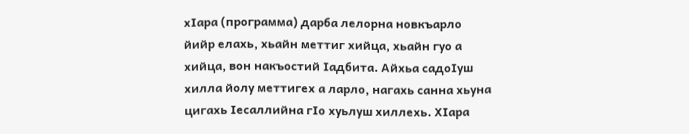хIара (программа) дарба лелорна новкъарло йийр елахь, хьайн меттиг хийца, хьайн гуо а хийца, вон накъостий Iадбита. Айхьа садоIуш хилла йолу меттигех а ларло, нагахь санна хьуна цигахь Iесаллийна гIо хуьлуш хиллехь. ХIара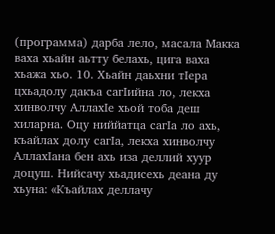(программа) дарба лело, масала Макка ваха хьайн аьтту белахь, цига ваха хьажа хьо. 10. Хьайн даьхни тIера цхьадолу дакъа сагIийна ло, лекха хинволчу АллахIе хьой тоба деш хиларна. Оцу ниййатца сагIа ло ахь, къайлах долу сагIа, лекха хинволчу АллахIана бен ахь иза деллий хуур доцуш. Нийсачу хьадисехь деана ду хьуна: «Къайлах деллачу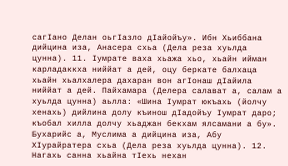сагIано Делан оьгIазло дIайойъу». Ибн Хьиббана дийцина иза, Анасера схьа (Дела реза хуьлда цунна). 11. Iумрате ваха хьажа хьо, хьайн ийман карладаккха ниййат а дей, оцу беркате балхаца хьайн хьалхалера дахаран вон агIонаш дIайила ниййат а дей. Пайхамара (Делера салават а, салам а хуьлда цунна) аьлла: «Шина Iумрат юкъахь (йолчу хенахь) дийлина долу къинош дIадойъу Iумрат даро; къобал хилла долчу хьаджан бекхам ялсамани а бу». Бухарийс а, Муслима а дийцина иза, Абу ХIурайратера схьа (Дела реза хуьлда цунна). 12. Нагахь санна хьайна тIехь нехан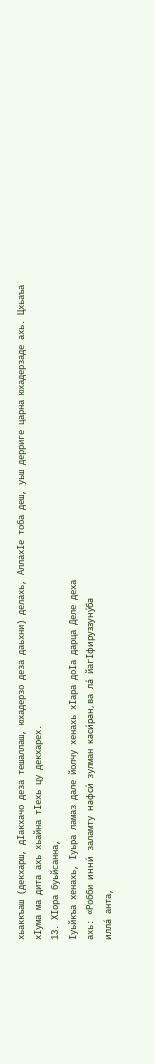хьаккъаш (декхарш, дIакхачо деза тешаллаш, юхадерзо деза даьхни) делахь, АллахIе тоба деш, уьш дерриге царна юхадерзаде ахь. Цхьаъа хIума ма дита ахь хьайна тIехь цу декхарех.
13. ХIора буьйсанна,
Iуьйкъа хенахь, Iуьра ламаз дале йолчу хенахь хIара доIа дарца Деле деха
ахь: «Робби инни́ заламту нафси́ зулман каси́ран, ва ла́ йагIфируззуну́ба
илла́ анта,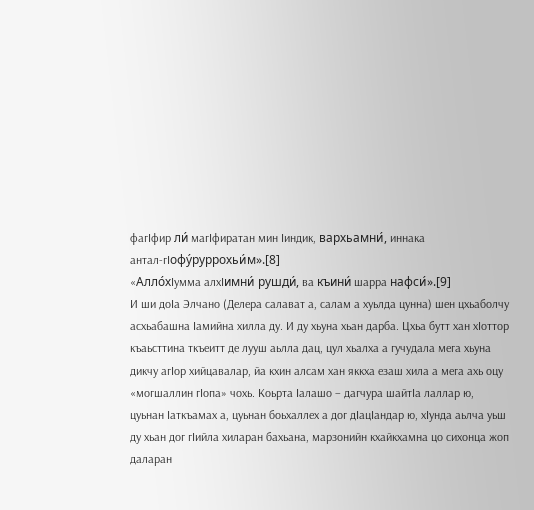фагIфир ли́ магIфиратан мин Iиндик, вархьамни́, иннака
антал-гIофу́руррохьи́м».[8]
«Алло́хIумма алхIимни́ рушди́, ва къини́ шарра нафси́».[9]
И ши доIа Элчано (Делера салават а, салам а хуьлда цунна) шен цхьаболчу
асхьабашна Iамийна хилла ду. И ду хьуна хьан дарба. Цхьа бутт хан хIоттор къаьсттина ткъеитт де лууш аьлла дац, цул хьалха а гучудала мега хьуна дикчу агIор хийцавалар, йа кхин алсам хан яккха езаш хила а мега ахь оцу «могшаллин гIопа» чохь. Коьрта Iалашо – дагчура шайтIа лаллар ю, цуьнан Iаткъамах а, цуьнан боьхаллех а дог дIацIандар ю, хIунда аьлча уьш ду хьан дог гIийла хиларан бахьана, марзонийн кхайкхамна цо сихонца жоп даларан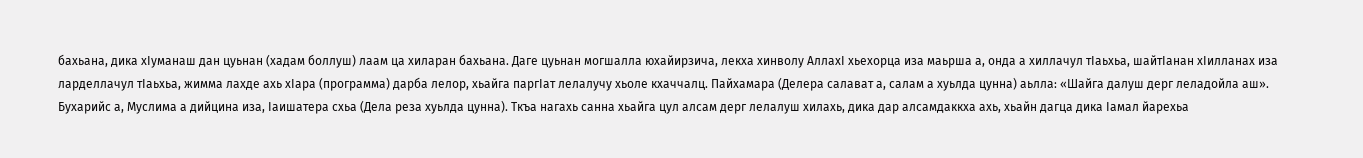бахьана, дика хIуманаш дан цуьнан (хадам боллуш) лаам ца хиларан бахьана. Даге цуьнан могшалла юхайирзича, лекха хинволу АллахI хьехорца иза маьрша а, онда а хиллачул тIаьхьа, шайтIанан хIилланах иза ларделлачул тIаьхьа, жимма лахде ахь хIара (программа) дарба лелор, хьайга паргIат лелалучу хьоле кхаччалц. Пайхамара (Делера салават а, салам а хуьлда цунна) аьлла: «Шайга далуш дерг леладойла аш». Бухарийс а, Муслима а дийцина иза, Iаишатера схьа (Дела реза хуьлда цунна). Ткъа нагахь санна хьайга цул алсам дерг лелалуш хилахь, дика дар алсамдаккха ахь, хьайн дагца дика Iамал йарехьа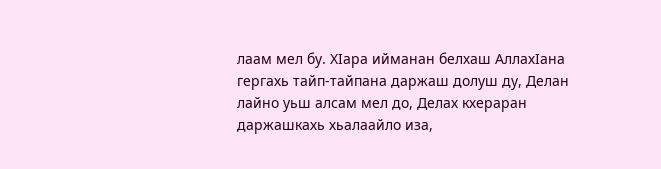лаам мел бу. ХIара ийманан белхаш АллахIана гергахь тайп-тайпана даржаш долуш ду, Делан лайно уьш алсам мел до, Делах кхераран даржашкахь хьалаайло иза,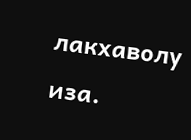лакхаволу иза.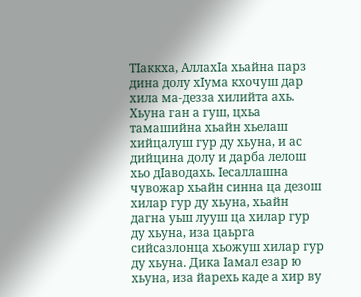ТIаккха, АллахIа хьайна парз дина долу хIума кхочуш дар хила ма-дезза хилийта ахь. Хьуна ган а гуш, цхьа тамашийна хьайн хьелаш хийцалуш гур ду хьуна, и ас дийцина долу и дарба лелош хьо дIаводахь. Iесаллашна чувожар хьайн синна ца дезош хилар гур ду хьуна, хьайн дагна уьш лууш ца хилар гур ду хьуна, иза цаьрга сийсазлонца хьожуш хилар гур ду хьуна. Дика Iамал езар ю хьуна, иза йарехь каде а хир ву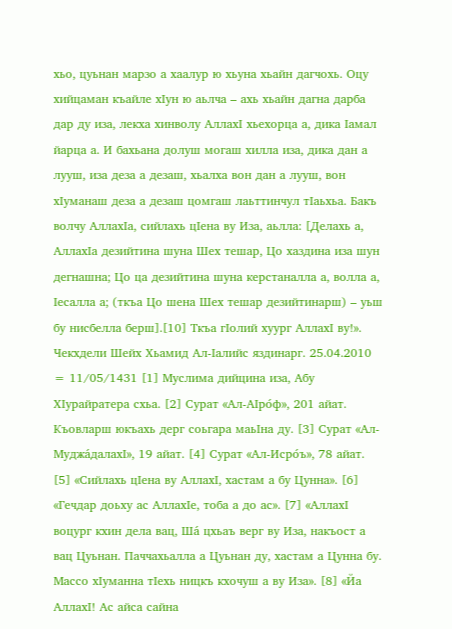хьо, цуьнан марзо а хаалур ю хьуна хьайн дагчохь. Оцу хийцаман къайле хIун ю аьлча – ахь хьайн дагна дарба дар ду иза, лекха хинволу АллахI хьехорца а, дика Iамал йарца а. И бахьана долуш могаш хилла иза, дика дан а лууш, иза деза а дезаш, хьалха вон дан а лууш, вон хIуманаш деза а дезаш цомгаш лаьттинчул тIаьхьа. Бакъ волчу АллахIа, сийлахь цIена ву Иза, аьлла: [Делахь а, АллахIа дезийтина шуна Шех тешар, Цо хаздина иза шун дегнашна; Цо ца дезийтина шуна керстаналла а, волла а, Iесалла а; (ткъа Цо шена Шех тешар дезийтинарш) – уьш бу нисбелла берш].[10] Ткъа гIолий хуург АллахI ву!». Чекхдели Шейх Хьамид Ал-Iалийс яздинарг. 25.04.2010 = 11/05/1431 [1] Муслима дийцина иза, Абу ХIурайратера схьа. [2] Сурат «Ал-АIро́ф», 201 айат. Къовларш юкъахь дерг соьгара маьIна ду. [3] Сурат «Ал-Муджа́далахI», 19 айат. [4] Сурат «Ал-Исро́ъ», 78 айат. [5] «Сийлахь цIена ву АллахI, хастам а бу Цунна». [6] «Гечдар доьху ас АллахIе, тоба а до ас». [7] «АллахI воцург кхин дела вац, Ша́ цхьаъ верг ву Иза, накъост а вац Цуьнан. Паччахьалла а Цуьнан ду, хастам а Цунна бу. Массо хIуманна тIехь ницкъ кхочуш а ву Иза». [8] «Йа АллахI! Ас айса сайна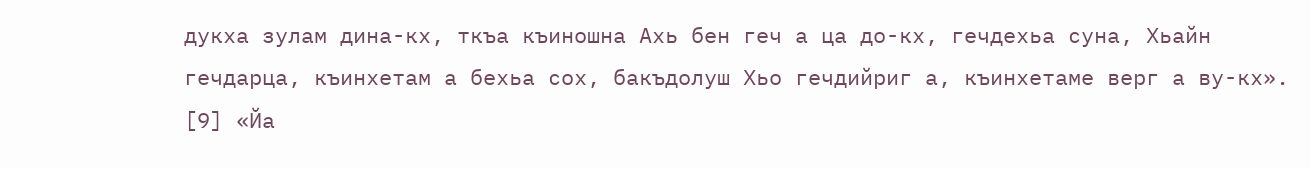дукха зулам дина-кх, ткъа къиношна Ахь бен геч а ца до-кх, гечдехьа суна, Хьайн гечдарца, къинхетам а бехьа сох, бакъдолуш Хьо гечдийриг а, къинхетаме верг а ву-кх». [9] «Йа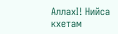АллахI! Нийса кхетам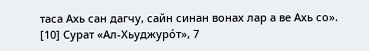таса Ахь сан дагчу, сайн синан вонах лар а ве Ахь со». [10] Сурат «Ал-Хьуджуро́т», 7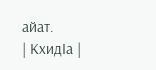айат.
| КхидIа |